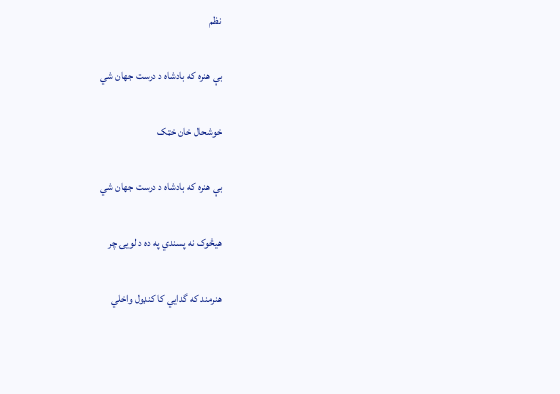نظم

بې هنره که بادشاه د درست جهان شي

خوشحال خان خټک

بې هنره که بادشاه د درست جهان شي

هيڅوک نه پسندي په ده د لويۍ چر

هنرمند که گدايي کا کنډول واخلي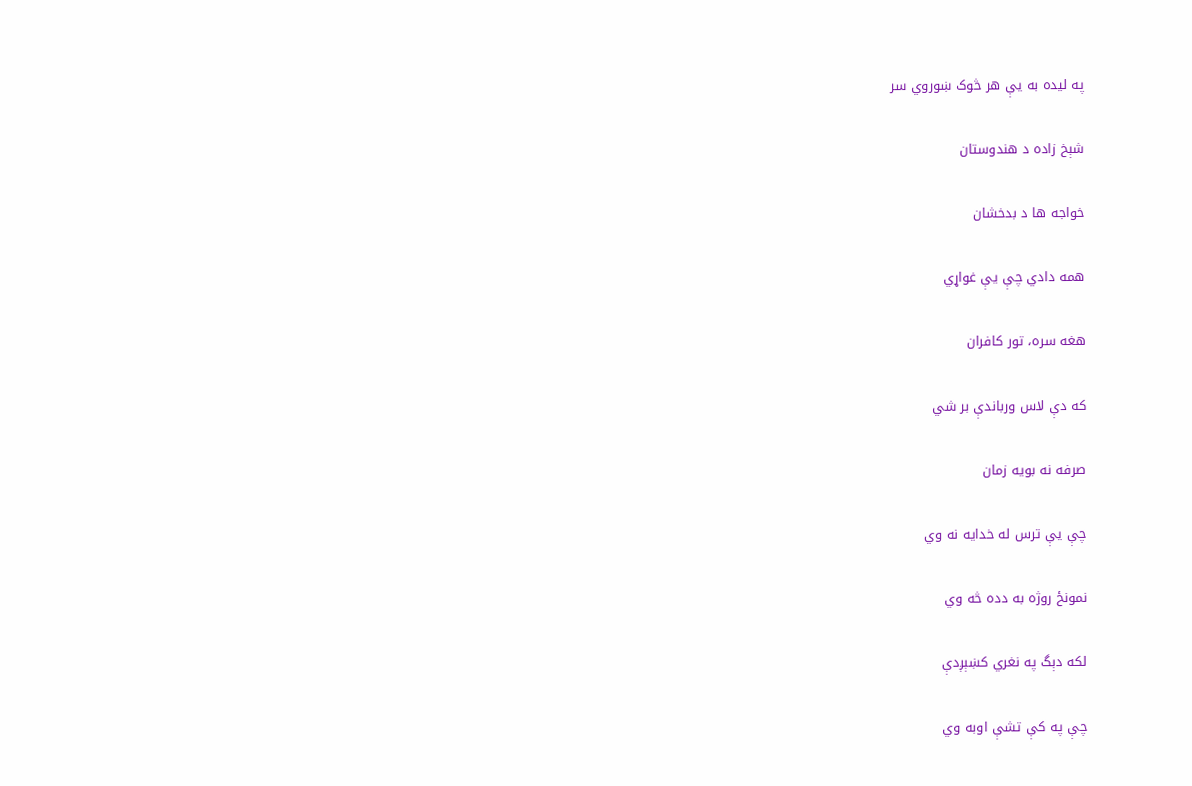په ليده به يې هر څوک ښوروي سر

شېخ زاده د هندوستان

خواجه ها د بدخشان

همه دادي چې يې غواړي

هغه سره، تور کافران

که دې لاس ورباندې بر شي

صرفه نه بويه زمان

چې يې ترس له خدايه نه وي

نمونځ روژه به دده څه وي

لکه دېگ په نغري کښېږدې

چې په کې تشې اوبه وي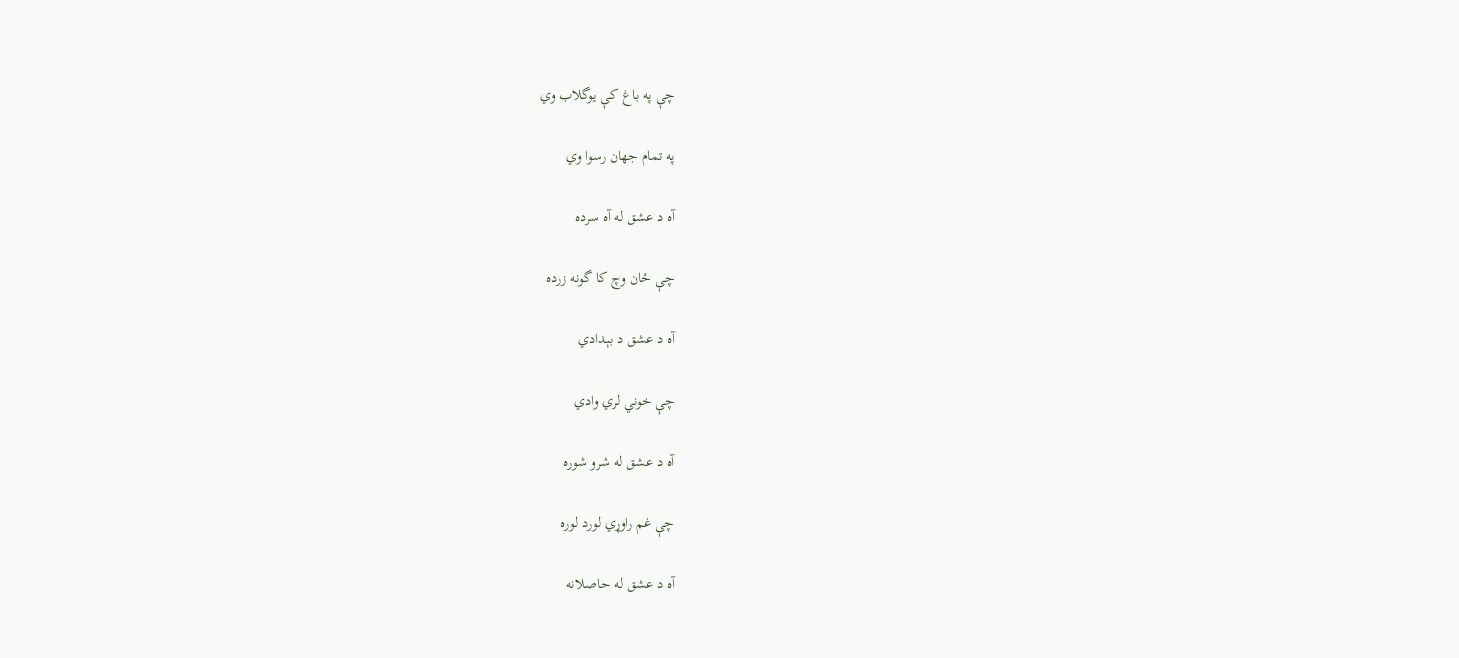چې په باغ کې يوگلاب وي

په تمام جهان رسوا وي

آه د عشق له آه سرده

چې ځان وچ کا گونه زرده

آه د عشق د بېدادي

چې خوني لري وادي

آه د عشق له شرو شوره

چې غم راوړي لورد لوره

آه د عشق له حاصلانه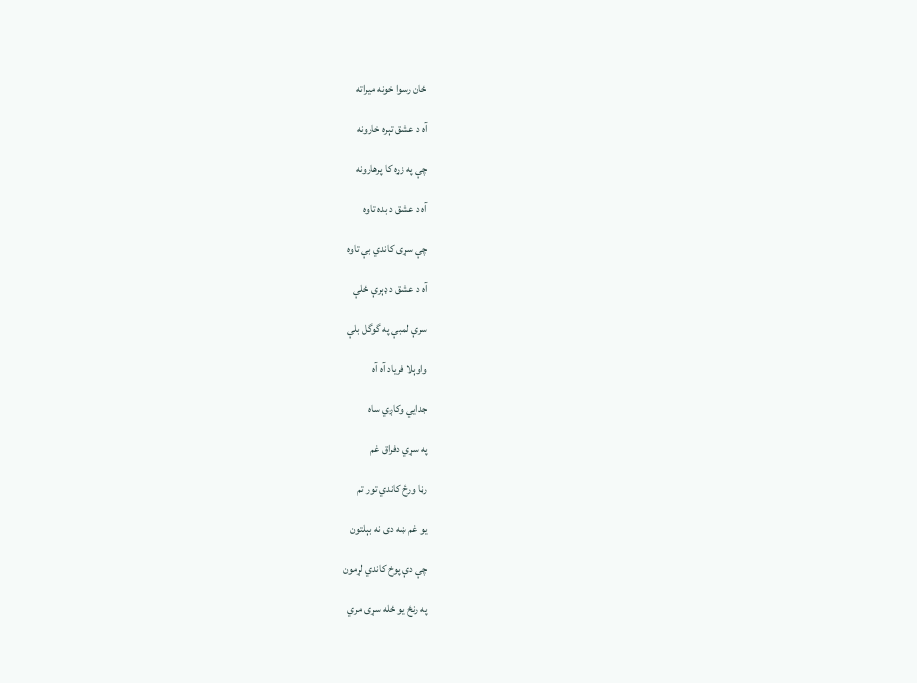ځان رسوا خونه ميراته

آه د عشق تېره خارونه

چې په زړه کا پرهارونه

آه د عشق د بده تاوه

چې سړی کاندي بې تاوه

آه د عشق د ډېرې ځلې

سرې لمبې په گوگل بلې

واوېلا فرياد آه آه

جدايي وکاږي ساه

په سړي دفراق غم

رڼا ورځ کاندي تور تم

يو غم ښه دی نه بېلتون

چې دې پوخ کاندي لړمون

په رنځ يو ځله سړی مري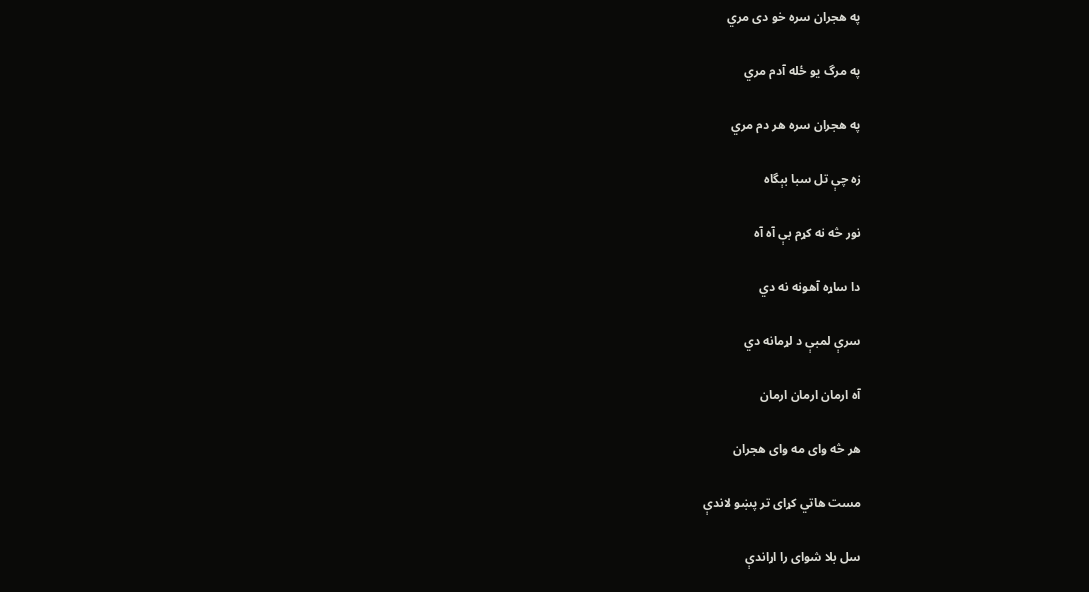په هجران سره خو دی مري

په مرگ يو ځله آدم مري

په هجران سره هر دم مري

زه چې تل سبا بېگاه

نور څه نه کړم بې آه آه

دا ساړه آهونه نه دي

سرې لمبې د لړمانه دي

آه ارمان ارمان ارمان

هر څه وای مه وای هجران

مست هاتي کړای تر پښو لاندې

سل بلا شوای را اړاندې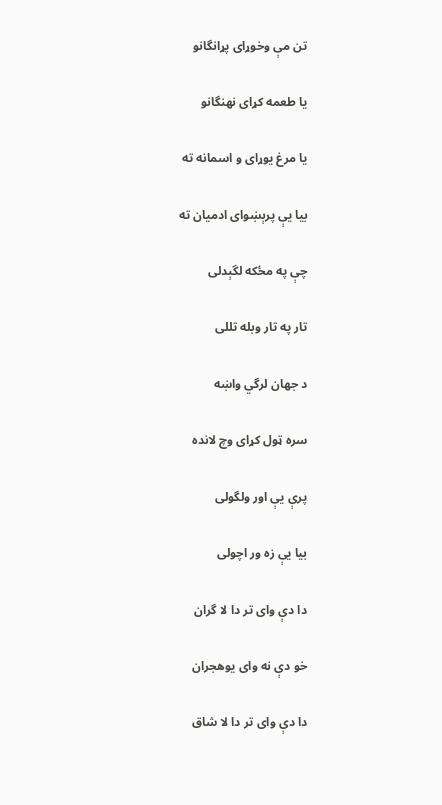تن مې وخوړای پړانگانو

يا طعمه کړای نهنگانو

يا مرغ يوړای و اسمانه ته

بيا يې پرېښوای ادميان ته

چې په مځکه لگېدلی

تار په تار وبله تللی

د جهان لرگي واښه

سره ټول کړای وچ لانده

پرې يې اور ولگولی

بيا يې زه ور اچولی

دا دې وای تر دا لا گران

خو دې نه وای يوهجران

دا دې وای تر دا لا شاق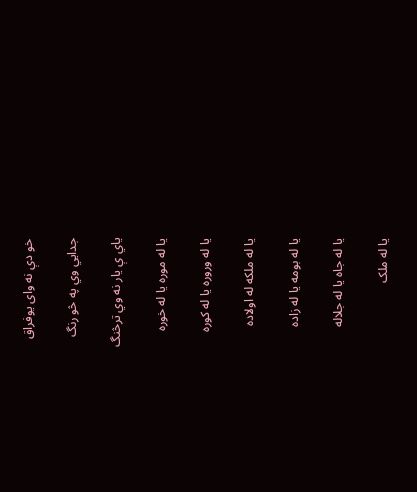خو دې نه وای يوفراق

جدايي وي په څو رنگ

ياي ې يار نه وي ترڅنگ

يا له موره يا له خوره

يا له وروره يا له کوره

يا له ملکه له اولاده

يا له بومه يا له زاده

يا له جاه يا له جلاله

يا له ملک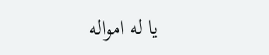يا له امواله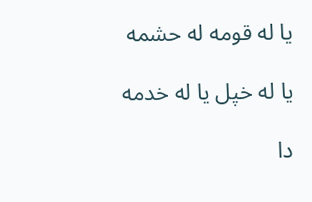يا له قومه له حشمه

يا له خپل يا له خدمه

دا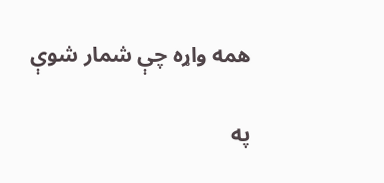همه واړه چې شمار شوې

په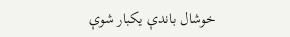خوشال باندې يکبار شوې